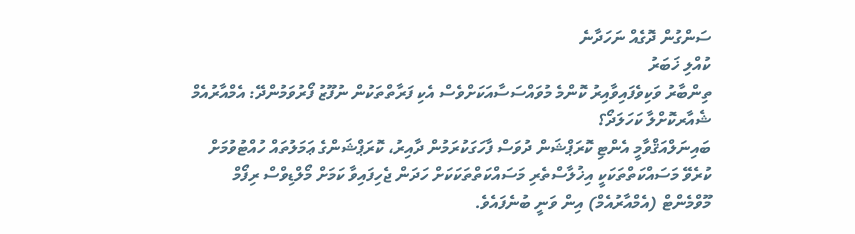ސަންގުން ދޮގެއް ނަހަދާނެ
ކުއްލި ޚަބަރު
ތިންބާރު ވަކިވެފައިވާއިރު ކޮންމެ މުވައްސަސާއަކަށްވެސް އެކި ފަރާތްތަކުން ނުފޫޒު ފޯރުވަމުންދޭ: އެމްއާރުއެމް
ޝެއާރކޮށްލާ ކަހަލަދޯ؟
ބައިނަލްއަޤްވާމީ އެންޓި ކޮރަޕްޝަން ދުވަސް ފާހަގަކުރަމުން ދާއިރު، ކޮރަޕްޝަންގެ ޢަމަލުތައް ހުއްޓުވުމަށް ކުރެވޭ މަސައްކަތްތަކަކީ އިޚުލާސްތެރި މަސައްކަތްތަކަކަށް ހަދަން ޖެހިފައިވާ ކަމަށް މޯލްޑިވްސް ރިފޯމް މޫވްމެންޓް (އެމްއާރުއެމް) އިން ވަނީ ބުނެފައެވެ.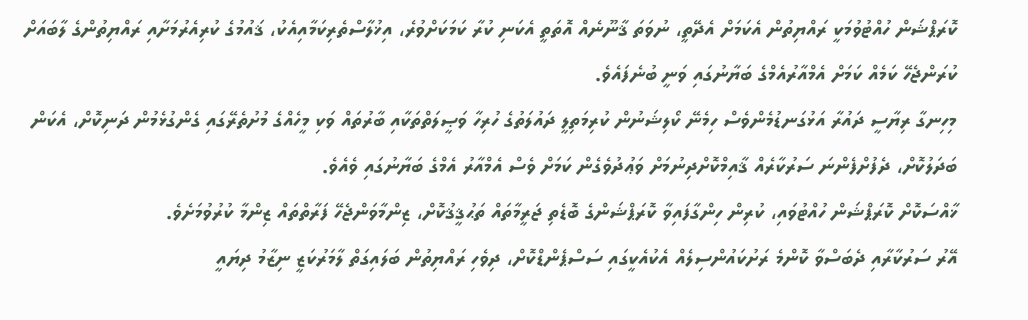ކޮރަޕްޝަން ހުއްޓުވުމަކީ ރައްޔިތުން އެކަމަށް އެދޭތީ، ނުވަތަ ޤާނޫނެއް އޮތަތީ އެކަނި ކުރާ ކަމަކަށްވުރެ، އިޚުލާސްތެރިކަމާއިއެކު، ޤައުމުގެ ކުރިއެރުމަށާއި ރައްޔިތުންގެ ލާބައަށް ކުރަންޖެހޭ ކަމެއް ކަމަށް އެމްއާރުއެމްގެ ބަޔާނުގައި ވަނީ ބުނެފައެވެ.
މިހިނގާ ރިޔާސީ ދައުރާ އަޅުގަނޑުމެންވެސް ހިމެނޭ ކޯލިޝަނުން ކުރިމަތިލީ ދައުލަތުގެ ހުރިހާ ވަޞީލަތްތަކާއި ބާރުތައް ވަކި މީހެއްގެ މުށުތެރޭގައި ގެންގުޅެމުން ދަނިކޮށް، އެކަން ބަދަލުކޮށް، ދެފުށްފެންނަ ސަރުކާރެއް ޤާއިމްކޮށްދިނުމަށް ވަޢުދުވެގެން ކަމަށް ވެސް އެމްއާރު އެމްގެ ބަޔާނުގައި ވެއެވެ.
ޚާއްސަކޮށް ކޮރަޕްޝަން ހުއްޓުވައި، ކުރިން ހިންގާފައިވާ ކޮރަޕްޝަންގެ ބޮޑެތި ޖަރީމާތައް ތަޙުޤީޤުކޮށް، ޒިންމާވަންޖެހޭ ފަރާތްތައް ޒިންމާ ކުރުވުމަށެވެ.
އޭރު ސަރުކާރާއި ދެބަސްވާ ކޮންމެ ރަށުކައުންސިލެއް އެކުއެކީގައި ސަސްޕެންޑްކޮށް، ދިވެހި ރައްޔިތުން ބަލައިގަތް ލާމަރުކަޒީ ނިޒާމު ދިޔައީ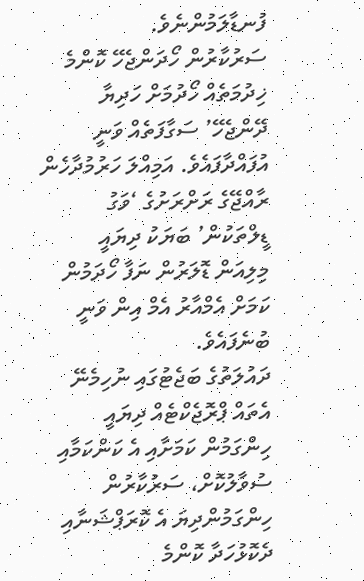ފުނޑާލަމުންނެވެ.
ސަރުކާރުން ހޯދަންޖެހޭ ކޮންމެ ޚިދުމަތެއް ހޯދުމަށް ހަދިޔާ ދޭންޖެހޭ’ ސަގާފަތެއް ވަނީ އުފައްދާފައެވެ. އަމިއްލަ ހަރުމުދާހެން ރާއްޖޭގެ ރަށްރަށުގެ ‘ވަގު ޑީލްތަކުން’ ބަޔަކު ދިޔައީ މިލިއަން ޑޮލަރުން ނަފާ ހޯދަމުން ކަމަށް އެމްއާރު އެމް އިން ވަނީ ބުނެފައެވެ.
ދައުލަތުގެ ބަޖެޓުގައި ނުހިމެނޭ އެތައް ޕްރޮޖެކްޓެއް ދިޔައީ ހިންގަމުން ކަމަށާއި އެ ކަންކަމާއި ސުވާލުކޮށް، ސަރުކާރުން ހިންގަމުންދިޔަ އެ ކޮރަޕްޝަނާއި ދެކޮޅުހަދާ ކޮންމެ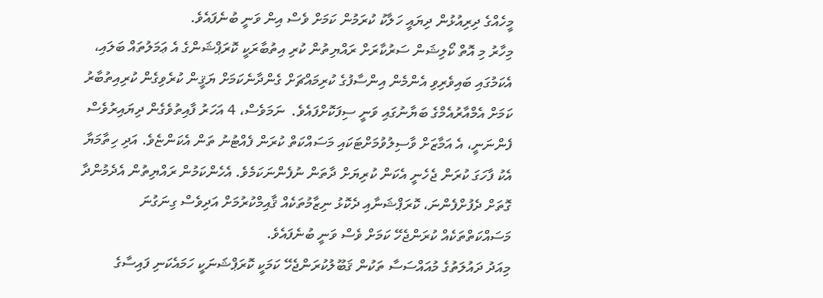މީހެއްގެ ދިރިއުޅުން ދިޔައީ ހަލާކު ކުރަމުން ކަމަށް ވެސް އިން ވަނީ ބުނެފައެވެ.
މިހާރު މި އޮތް ކޯލިޝަން ސަރުކާރަށް ރައްޔިތުން ކުރި އިތުބާރަކީ ކޮރަޕްޝަންގެ އެ ޢަމަލުތައް ބަލައި، އެކަމުގައި ބައިވެރިވި އެންމެން އިންސާފުގެ ކުރިމައްޗަށް ގެންދާނެކަމަށް ޔަޤީން ކުރެވިގެން ކުރިއިތުބާރު ކަމަށް އެމްއާރުއެމްގެ ބަޔާނުގައި ވަނީ ސިފަކޮށްފައެވެ.  ނަމަވެސް، 4 އަހަރު ފާއިތުވެގެން ދިޔައިރުވެސް ފެންނަނީ، އެ އަމާޒަށް ވާސިލުވުމަށްޓަކައި މަސައްކަތް ކުރަން ފެއްޓުނު ތަން އެކަންޏެވެ. އަދި ހިތާމަޔާ އެކު ފާހަގަ ކުރަން ޖެހެނީ އެކަން ކުރިޔަށް ދާތަން ނުފެންނަކަމެވެ. އެހެންކަމުން ރައްޔިތުން އެދެމުންދާ ގޮތަށް ދެފުށްފެންނަ، ކޮރަޕްޝަނާއި ދެކޮޅު ނިޒާމުތަކެއް ޤާއިމްކުރުމަށް އަދިވެސް ގިނަގުނަ މަސައްކަތްތަކެއް ކުރަންޖެހޭ ކަމަށް ވެސް ވަނީ ބުނެފައެވެ.
މިއަދު ދައުލަތުގެ މުއައްސަސާ ތަކުން ޤަބޫލުކުރަންޖެހޭ ކަމަކީ ކޮރަޕްޝަނަކީ ހަމައެކަނި ފައިސާގެ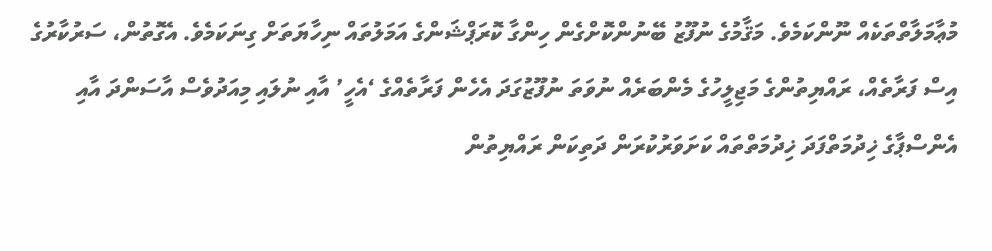މުޢާމަލާތްތަކެއް ނޫންކަމެވެ. މަޤާމުގެ ނުފޫޒު ބޭނުންކޮށްގެން ހިންގާ ކޮރަޕްޝަންގެ އަމަލުތައް ނިހާޔަތަށް ގިނަކަމެވެ. އެގޮތުން، ސަރުކާރުގެ އިސް ފަރާތެއް، ރައްޔިތުންގެ މަޖިލީހުގެ މެންބަރެއް ނުވަތަ ނުފޫޒުގަދަ އެހެން ފަރާތެއްގެ ‘އެހީ’ އާއި ނުލައި މިއަދުވެސް އާސަންދަ އާއި އެންސްޕާގެ ޚިދުމަތްފަދަ ޚިދުމަތްތައް ކަށަވަރުކުރަން ދަތިކަން ރައްޔިތުން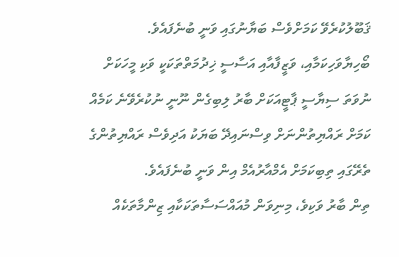ޤަބޫލުކުރެވޭ ކަމަށްވެސް ބަޔާނުގައި ވަނީ ބުނެފައެވެ.
ބޯހިޔާވަހިކަމާއި، ވަޒީފާއާއި އަސާސީ ޚިދުމަތްތަކަކީ ވަކި މީހަކަށް ނުވަތަ ސިޔާސީ ޕާޓީއަކަށް ބާރު ލިބިގެން ނޫނީ ނުކުރެވޭނެ ކަމެއް ކަމަށް ރައްޔިތުންނަށް ވިސްނައިދޭ ބަޔަކު އަދިވެސް ރައްޔިތުންގެ ތެރޭގައި ތިބިކަމަށް އެމްއާރުއެމް އިން ވަނީ ބުނެފައެވެ.
ތިން ބާރު ވަކިވެ، މިނިވަން މުއައްސަސާތަކަކާއި ޒިންމާތަކެއް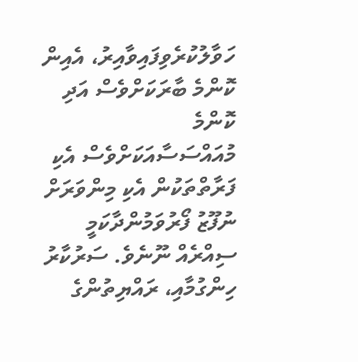ހަވާލުކުރެވިފައިވާއިރު، އެއިން ކޮންމެ ބާރަކަށްވެސް އަދި ކޮންމެ މުއައްސަސާއަކަށްވެސް އެކި ފަރާތްތަކުން އެކި މިންވަރަށް ނުފޫޒު ފޯރުވަމުންދާކަމީ ސިއްރެއް ނޫނެވެ. ސަރުކާރު ހިންގުމާއި، ރައްޔިތުންގެ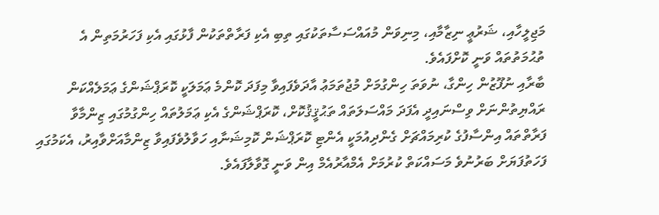މަޖިލީހާއި، ޝަރުޢީ ނިޒާމާއި، މިނިވަން މުއައްސަސާތަކުގައި ތިބި އެކި ފަރާތްތަކުން ފާޅުގައި އެކި ފަހަރުމަތިން އެ ތުޙުމަތުތައް ވަނީ ކޮށްފައެވެ.
ބާރާއި ނުފޫޒުން ހިންގާ، ނުވަތަ ހިންގުމަށް މުޖުތަމަޢު އާދަވެފައިވާ މިފަދަ ކޮންމެ ޢަމަލަކީ ކޮރަޕްޝަންގެ ޢަމަލެއްކަން ރައްޔިތުންނަށް ވިސްނައިދީ އެފަދަ މައްސަލަތައް ތަޙުޤީޤުކޮށް، ކޮރަޕްޝަންގެ އެކި ޢަމަލުތައް ހިންގުމުގައި ޒިންމާވާ ފަރާތްތައް އިންސާފުގެ ކުރިމައްޗަށް ގެންދިއުމަކީ އެންޓި ކޮރަޕްޝަން ކޮމިޝަނާއި ހަވާލުވެފައިވާ ޒިންމާއަށްވާއިރު، އެކަމުގައި ފަހަތުފަޔަށް ބަރުނުވެ މަސައްކަތް ކުރުމަށް އެމްއާރުއެމް އިން ވަނީ ގޮވާލާފައެވެ.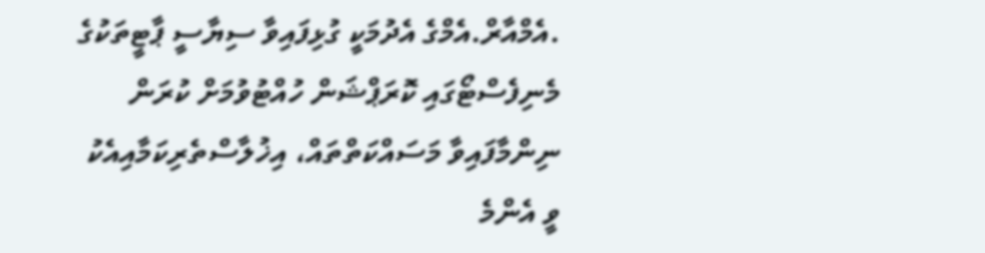.އެމްއާރް.އެމްގެ އެދުމަކީ ގުޅިފައިވާ ސިޔާސީ ޕާޓީތަކުގެ މެނިފެސްޓޯގައި ކޮރަޕްޝަން ހުއްޓުވުމަށް ކުރަން ނިންމާފައިވާ މަސައްކަތްތައް، އިޚުލާސްތެރިކަމާއިއެކު ވީ އެންމެ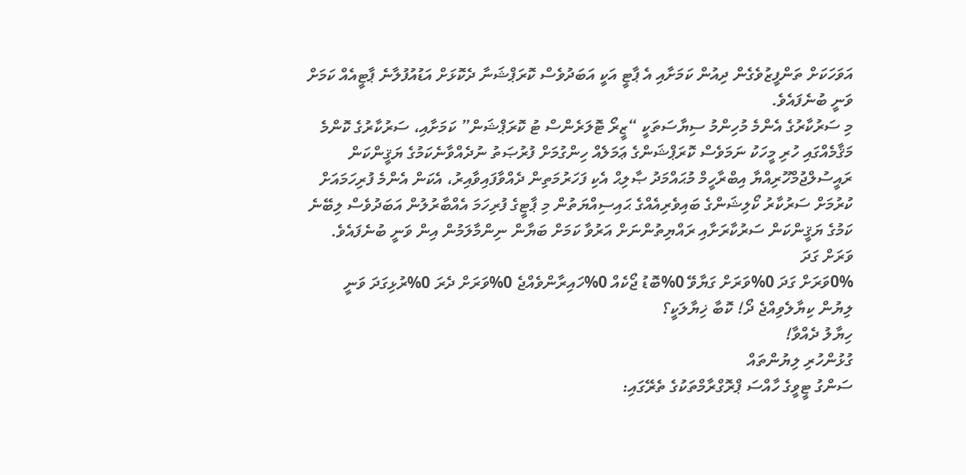އަވަހަކަށް ތަންފީޒުވެގެން ދިއުން ކަމަށާއި އެ ޕާޓީ އަކީ އަބަދުވެސް ކޮރަޕްޝަނާ ދެކޮޅަށް އަޑުއުފުލާނެ ޕާޓީއެއް ކަމަށް ވަނީ ބުނެފައެވެ.
މި ސަރުކާރުގެ އެންމެ މުހިންމު ސިޔާސަތަކީ “ޒީރޯ ޓޮލަރެންސް ޓު ކޮރަޕްޝަން” ކަމަށާއި، ސަރުކާރުގެ ކޮންމެ މަޤާމެއްގައި ހުރި މީހަކު ނަމަވެސް ކޮރަޕްޝަންގެ ޢަމަލެއް ހިންގުމަށް ފުރުޞަތު ނުދެއްވާނެކަމުގެ ޔަޤީންކަން ރައީސުލްޖުމްހޫރިއްޔާ އިބްރާހީމް މުޙައްމަދު ޞާލިޙް އެކި ފަހަރުމަތިން ދެއްވާފައިވާއިރު، އެކަން އެންމެ ފުރިހަމައަށް ކުރުމަށް ސަރުކާރު ކޯލިޝަންގެ ބައިވެރިއެއްގެ ޙައިސިއްޔަތުން މި ޕާޓީގެ ފުރިހަމަ އެއްބާރުލުން އަބަދުވެސް ލިބޭނެ ކަމުގެ ޔަޤީންކަން ސަރުކާރަށާއި ރައްޔިތުންނަށް އަރުވާ ކަމަށް ބަޔާން ނިންމާލަމުން އިން ވަނީ ބުނެފައެވެ.
ވަރަށް ގަދަ
0%ވަރަށް ގަދަ 0%ވަރަށް ގަޔާވޭ 0%ބޮޑު ޖޯކެއް 0%ހައިރާންވެއްޖެ 0%ވަރަށް ދެރަ 0%ރުޅިގަދަ ވަނީ
ލިޔުން ކިޔާލެވިއްޖެ ދޯ! ކޮބާ ޚިޔާލަކީ؟
ހިޔާލު ދެއްވާ!
ގުޅުންހުރި ލިޔުންތައް
ސަންގު ޓީވީގެ ހާއްސަ ޕްރޮގްރާމްތަކުގެ ތެރޭގައި: